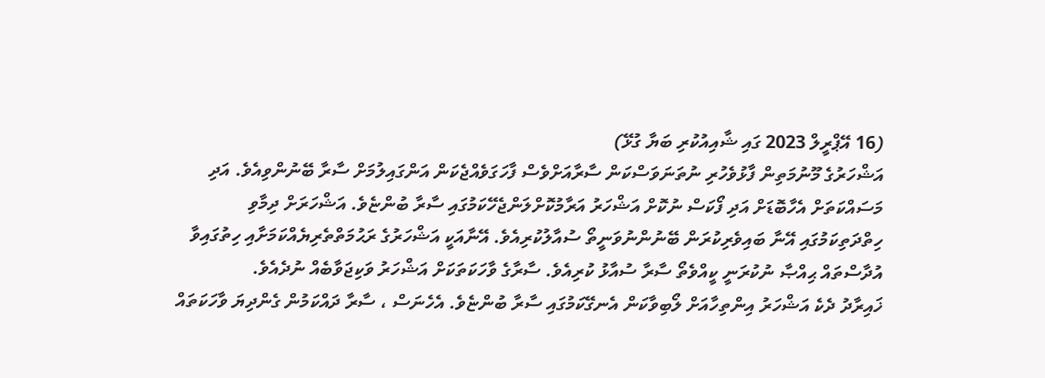(16 އޭޕްރީލް 2023 ގައި ޝާއިއުކުރި ބަޔާ ގުޅޭ)
އަޝްހަރުގެ މޫނުމަތިން ފާޅުވެހުރި ނުތަނަވަސްކަން ސާރާއަށްވެސް ފާހަގަވެއްޖެކަން އަންގައިލުމަށް ސާރާ ބޭނުންވިއެވެ. އަދި މަސައްކަތަށް އެހާބޮޑަށް އަދި ފޯކަސް ނުކޮށް އަޝްހަރު އަރާމުކޮށްލަންޖެހޭކަމުގައި ސާރާ ބުންޏެވެ. އަޝްހަރަށް ދިމާވި ހިތްދަތިކަމުގައި އޭނާ ބައިވެރިކުރަން ބޭނުންނުވަނީތޯ ސުއާލުކުރިއެވެ. އޭނާއަކީ އަޝްހަރުގެ ރަޙުމަތްތެރިޔެއްކަމަށާއި ހިތުގައިވާ އުދާސްތައް ޙިއްޞާ ނުކުރަނީ ކީއްވެތޯ ސާރާ ސުއާޅު ކުރިއެވެ. ސާރާގެ ވާހަކަތަކަށް އަޝްހަރު ވަކިޖަވާބެއް ނުދެއެވެ.
ޚައިރާދު ދެކެ އަޝްހަރު އިންތިހާއަށް ލޯބިވާކަން އެނގޭކަމުގައި ސާރާ ބުންޏެވެ. އެހެނަސް ، ސާރާ ދައްކަމުން ގެންދިޔަ ވާހަކަތައް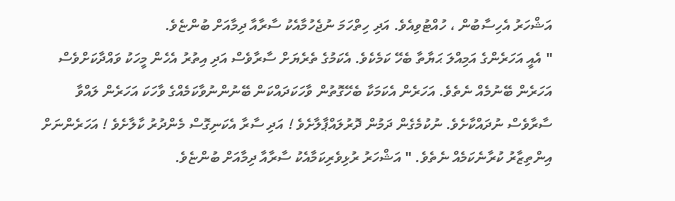އަޝްހަރު އެހިސާބުން ، ހުއްޓުވިއެވެ. އަދި ހިތްހަމަ ނުޖެހުމާއެކު ސާރާއާ ދިމާއަށް ބުންޏެވެ.
" އެއީ އަހަރެންގެ އަމިއްލަ ޙަޔާތާ ބެހޭ ކަމެކެވެ. އެކަމުގެ ތެރެޔަށް ސާރާވެސް އަދި އިތުރު އެހެން މީހަކު ވައްދާކަށްވެސް އަހަރެން ބޭނުމެއް ނެތެވެ. އަހަރެން އެކަމަކާ ބެހޭގޮތުން ވާހަކަދައްކަން ބޭނުންނުވާކަމެއްގެ ވާހަކަ އަހަރެން ލައްވާ ސާރާވެސް ނުދައްކާށެވެ. ނުކުމެގެން ދަމުން ދޮރުލައްޕާލާށެވެ ! އަދި ސާރާ އެކަނިގޮސް މެންދުރު ކާލާށެވެ ! އަހަރެންނަށް އިންތިޒާރު ކުރާނެކަމެއް ނެތެވެ. " އަޝްހަރު ރުޅިވެރިކަމާއެކު ސާރާއާ ދިމާއަށް ބުންޏެވެ.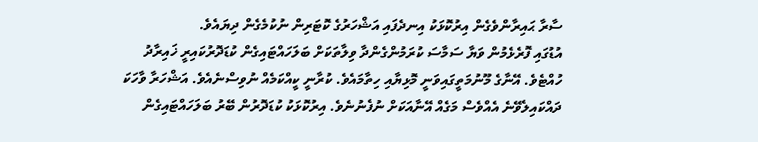ސާރާ ޙައިރާންވެގެން އިރުކޮޅަކު އިނދެފައި އަޝްހަރުގެ ކޮޓަރިން ނުކުމެގެން ދިޔައެވެ.
އުޑުގައި ފޮރެޅެމުން ވަޔާ ސަމާސަ ކުރަމުންގެންދާ ވިލާތަކަށް ބަލަހައްޓައިގެން ކުޑަދޮރުކައިރީ ޚައިރާދު ހުއްޓެވެ. އޭނާގެ މޫނުމަތީގައިވަނީ މޮޅިޔާއި ހިތާމައެވެ. ކުރާނީ ކީއްކަމެއް ނުވިސްނެއެވެ. އަޝްހަރާ ވާހަކަ ދައްކައިލެވޭނެ އެއްވެސް މަގެއް އޭނާއަކަށް ނުފެނުނެވެ. އިރުކޮޅަކު ކުޑަދޮރުން ބޭރު ބަލަހައްޓައިގެން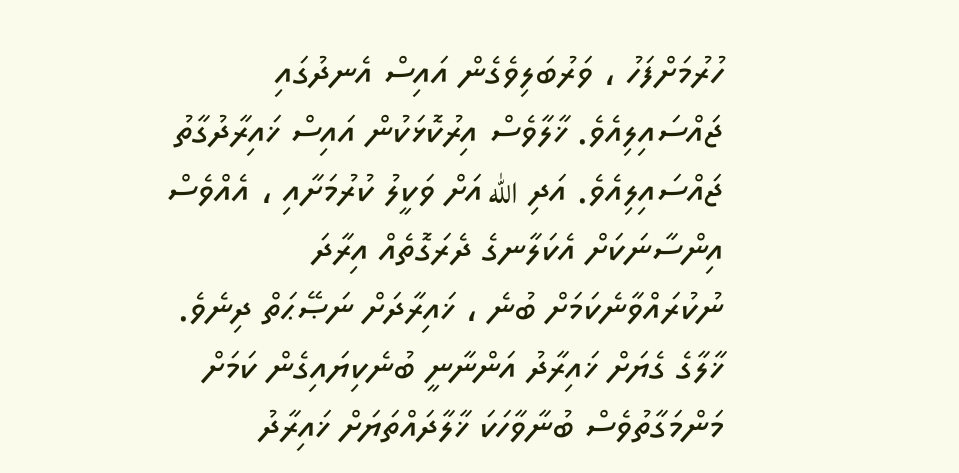ހުރުމަށްފަހު ، ވަރުބަލިވެގެން އައިސް އެނދުގައި ޖައްސައިލިއެވެ. ޚާލާވެސް އިރުކޮޅަކުން އައިސް ޚައިރާދުގާތު ޖައްސައިލިއެވެ. އަދި الله އަށް ވަކީލު ކުރުމަށާއި ، އެއްވެސް އިންސާނަކަށް އެކަލާނގެ ދެރަގޮތެއް އިރާދަ ނުކުރައްވާނެކަމަށް ބުނެ ، ޚައިރާދަށް ނަޞޭޙަތް ދިނެވެ.
ޚާލާގެ ގެޔަށް ޚައިރާދު އަންނާނީ ބުނެކިޔައިގެން ކަމަށް މަންމަގާތުވެސް ބުނާވާހަކަ ޚާލާދައްތަޔަށް ޚައިރާދު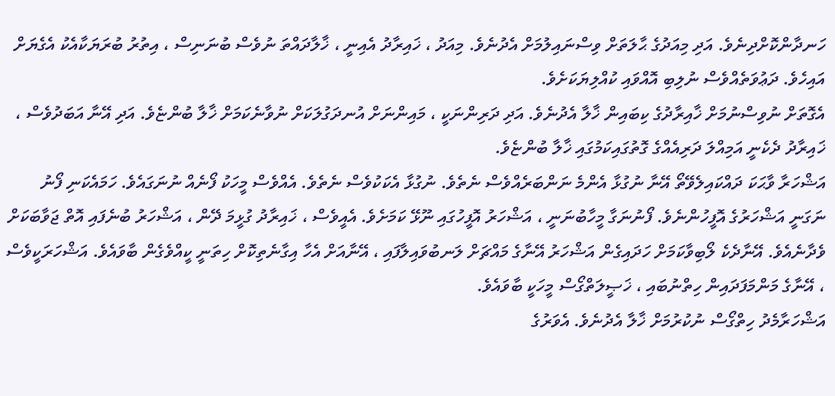ހަނދާންކޮށްދިނެވެ. އަދި މިއަދުގެ ޙާލަތަށް ވިސްނައިލުމަށް އެދުނެވެ. މިއަދު ، ޚައިރާދު އެއިނީ ، ޚާލާދައްތަ ނުވެސް ބުނަނިސް ، އިތުރު ބުރަޔަކާއެކު އެގެޔަށް އައިހެވެ. ދަޢުވަތެއްވެސް ނުލިބި އޮއްވައި ކުއްލިޔަކަށެވެ.
އެގޮތަށް ނުވިސްނުމަށް ޚާއިރާދުގެ ކިބައިން ޚާލާ އެދުނެވެ. އަދި ދަރިންނަކީ ، މައިންނަށް އުނދަގުލަކަށް ނުވާނެކަމަށް ޚާލާ ބުންޏެވެ. އަދި އޭނާ އަބަދުވެސް ، ޚައިރާދު ދެކެނީ އަމިއްލަ ދަރިއެއްގެ ގޮތުގައިކަމުގައި ޚާލާ ބުންޏެވެ.
އަޝްހަރާ ވާޙަކަ ދައްކައިލެވޭތޯ އޭނާ ނުގުޅާ އެންމެ ނަންބަރެއްވެސް ނެތެވެ. ނުގުޅާ އެކަކުވެސް ނެތެވެ. އެއްވެސް މީހަކު ފޯނެއް ނުނަގައެވެ. ހަމައެކަނި ފޯނު ނަގަނީ އަޝްހަރުގެ އޮފީހުންނެވެ. ފޯނުނަގާ މީހާބުނަނީ ، އަޝްހަރު އޮފީހުގައި ނޫޅޭ ކަމަށެވެ. އެއީވެސް ، ޚައިރާދު ގުޅީމަ ދޭން ، އަޝްހަރު ބުނެފައި އޮތް ޖަވާބަކަށް ވެދާނެއެވެ. އޭނާދެކެ ލޯބިވާކަމަށް ހަދައިގެން އަޝްހަރު އޭނާގެ މައްޗަށް ލަނބުވައިލާފައި ، އޭނާއަށް އެހާ އިގާނެތިކޮށް ހިތަނީ ކީއްވެގެން ބާވައެވެ. އަޝްހަރަކީވެސް ، އޭނާގެ މަންމަފަދައިން ހިތްނުބައި ، ޚަޞީލަތްގޯސް މީހަކީ ބާވައެވެ.
އަޝްހަރާމެދު ހިތްގޯސް ނުކުރުމަށް ޚާލާ އެދުނެވެ. އެވަރުގެ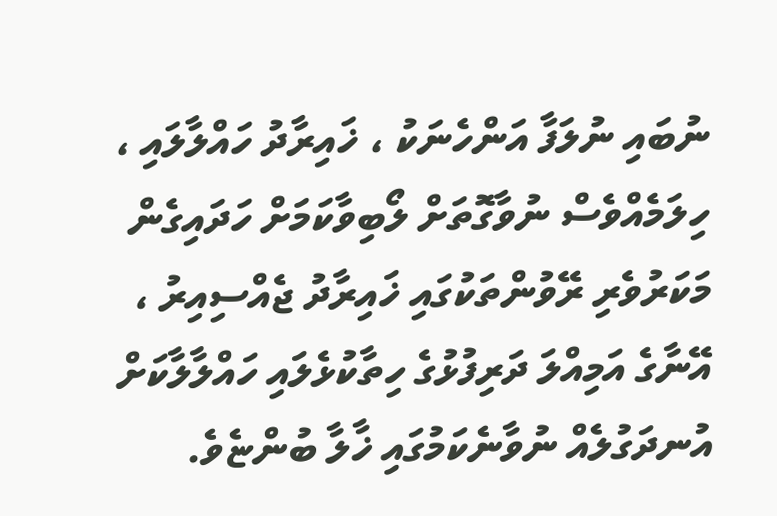ނުބައި ނުލަފާ އަންހެނަކު ، ޚައިރާދު ހައްލާލައި ، ހިލަމެއްވެސް ނުވާގޮތަށް ލޯބިވާކަމަށް ހަދައިގެން މަކަރުވެރި ރޭވުންތަކުގައި ޚައިރާދު ޖެއްސިއިރު ، އޭނާގެ އަމިއްލަ ދަރިފުޅުގެ ހިތާކުޅެލައި ހައްލާލާކަށް އުނދަގުލެއް ނުވާނެކަމުގައި ޚާލާ ބުންޏެވެ.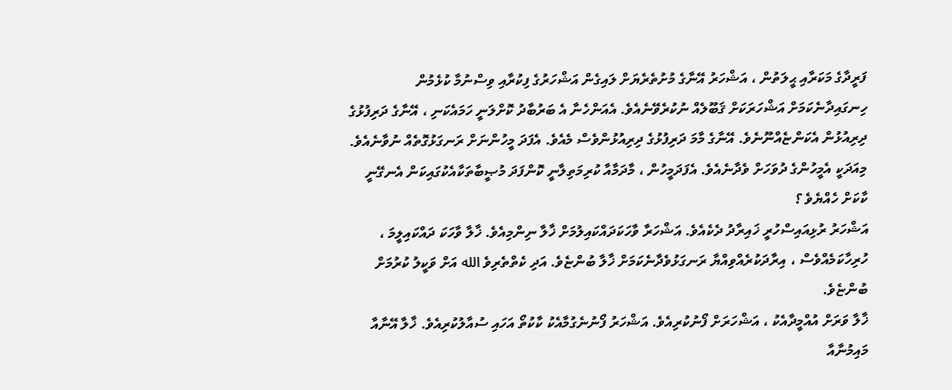ފަރީދާގެ މަކަރާއި ޙީލަތުން ، އަޝްހަރު އޭނާގެ މުށުތެރެޔަށް ލައިގެން އަޝްހަރުގެ ފިކުރާއި ވިސްނުމާ ކުޅެމުން ހިނގައިދާނެކަމަށް އަޝްހަރަކަށް ޤަބޫލެއް ނުކުރެވޭނެއެވެ. އެއަންހެނާ އެ ބަރުބާދު ކޮށްލަނީ ހަމައެކަނި ، އޭނާގެ ދަރިފުޅުގެ ދިރިއުޅުން އެކަންޏެއްނޫނެވެ. އޭނާގެ މާމަ ދަރިފުޅުގެ ދިރިއުޅުންވެސް މެއެވެ. އެފަދަ މީހުންނަށް ރަނގަޅުގޮތެއް ނުވާނެއެވެ. މިއަދަކީ އެމީހުންގެ ދުވަހަށް ވެދާނެއެވެ. އެފަދަމީހުން ، މާދަމާއާ ކުރިމަތިލާނީ ކޮންފަދަ މުޞީބާތަކާއެކުގައިކަން އެނގޭނީ ކާކަށް ހެއްޔެވެ ؟
އަޝްހަރު ރުޅިއައިސްހުރީ ޚައިރާދު ދެކެއެވެ. އަޝްހަރާ ވާހަކަދައްކައިލުމަށް ޚާލާ ނިންމިއެވެ. ޚާލާ ވާހަކަ ދައްކައިލީމަ ، ހުރިހާކަމެއްވެސް ، އިރާދަކުރެއްވިއްޔާ ރަނގަޅުވެދާނެކަމަށް ޚާލާ ބުންޏެވެ. އަދި ކެތްތެރިވެ الله އަށް ވަކީލު ކުރުމަށް ބުންޏެވެ.
ޚާލާ ވަރަށް އުއްމީދާއެކު ، އަޝްހަރަށް ފޯނުކުރިއެވެ. އަޝްހަރު ފޯނުނެގުމާއެކު ކާކުތޯ އަހައި ސުއާލުކުރިއެވެ. ޚާލާ އޭނާއާ މައިމުނާއާ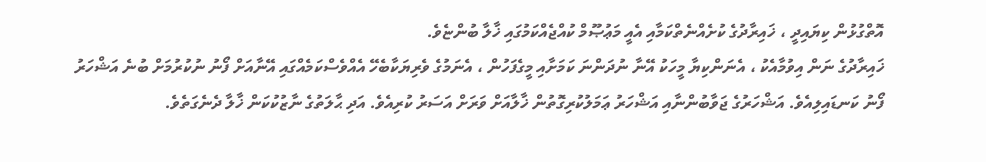އޮތްގުޅުން ކިޔައިދީ ، ޚައިރާދުގެ ކުށެއްނެތްކަމާއި އެއީ މަޢުޞޫމް ކުއްޖެއްކަމުގައި ޚާލާ ބުންޏެވެ.
ޚައިރާދުގެ ނަން އިވުމާއެކު ، އެނަންކިޔާ މީހަކު އޭނާ ނުދަންނަ ކަމަށާއި މީގެފަހުން ، އެނަމުގެ ވެރިޔަކާބެހޭ އެއްވެސްކަމެއްގައި އޭނާއަށް ފޯނު ނުކުރުމަށް ބުނެ އަޝްހަރު ފޯނު ކަނޑައިލިއެވެ. އަޝްހަރުގެ ޖަވާބުންނާއި އަޝްހަރު ޢަމަލުކުރިގޮތުން ޚާލާއަށް ވަރަށް އަސަރު ކުރިއެވެ. އަދި ޙާލަތުގެ ނާޒުކުކަން ޚާލާ ދެނެގަތެވެ.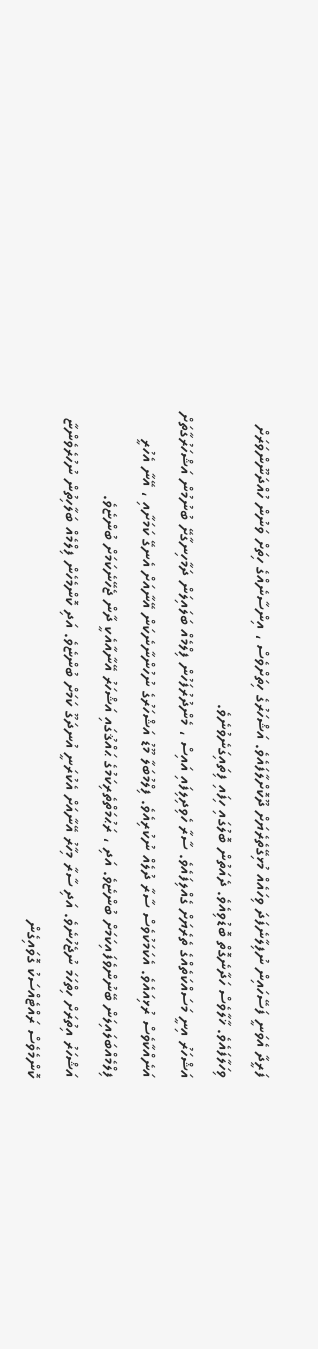ފަރީދާ އެވަނީ ފަސޭހައިން ނުފިލާނެފަދަ ވިހައެއް މުޅިގޭތެރެޔަށް ދޫކޮށްލާފައެވެ. އަޝްހަރުގެ ހިތަށްވެސް ، އިންސާނެއްގެ ހިތަށް ވަނުން ހުއްދަނޫންވަރަށް ވިހަލާފައެވެ. ޚާލާވެސް ހަދާނެގޮތް ބޮޑުވިއެވެ. ދެއަތުން ބޮލުގައި ހިފައި ފިތައިގަނެވުނެވެ.
އަޝްހަރު އިނީ މަސައްކަތެއްގެ ތެރެޔަށް ގެއްލިފައެވެ. ސާރާ ހެވިދިލިފައި އައިސް ، މެންދުރުފަހުން ފިލްމެއް ބަލައިލަން ދަމާހިނގާށޭ ބުނުމުން އަޝްހަރުގާތަށް އަނެއްކާވެސް ރުޅިއައެވެ. އެކަމަކުވެސް ސާރާ ދުލެއް ނުކުރިއެވެ. ފިލްމުބަލާ މޫޑު އަޝްހަރުގެ ނުހުންނާނެކަން އޭނާއަށް އެނގޭ ކަމަށާއި ، އޭނާ އެހުރީ ފިލްމެއްބަލައިލަން ބޭނުންވެފައިކަމަށް ބުންޏެވެ. އަދި ، ރަޙުމަތްތެރިކަމުގެ ޙައްޤުގައި އަޝްހަރު އޭނާއާއެކީ ދާން ޖެހޭނެކަމަށް ބުންޏެވެ.
އަޝްހަރު އިތުރަށް ހިތްހަމަ ނުޖެހުނެވެ. އަދި ސާރާ މިހާރު އޭނާއަށް އެކުރަނީ އުނދަގޫ ކަމަށް ބުންޏެވެ. އަދި ކޮންމެހެން ފިލްމެއް ބަލާހިތުން ނުހުރެވެންޏާ ކޮންމެވެސް ރައްޓެއްސަކު ގޮވައިގެން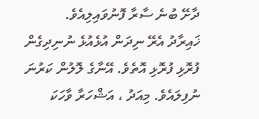ދާށޭ ބުނެ ސާރާ ފޮނުވައިލިއެވެ.
ޚައިރާދު އެރޭ ނިދަން އުޅެއުޅެ ނުނިދިގެން ފުރޮޅި ފުރޮޅި އޮތެވެ. އޭނާގެ ލޮލުން ކަރުނަ ނުފިލައެވެ. މިއަދު ، އަޝްހަރާ ވާހަކަ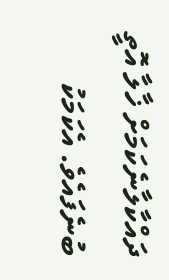ދައްކާލާނެކަމަށް ޚާލާ އޮތީ ބުނެފައެވެ. އެކަމަކު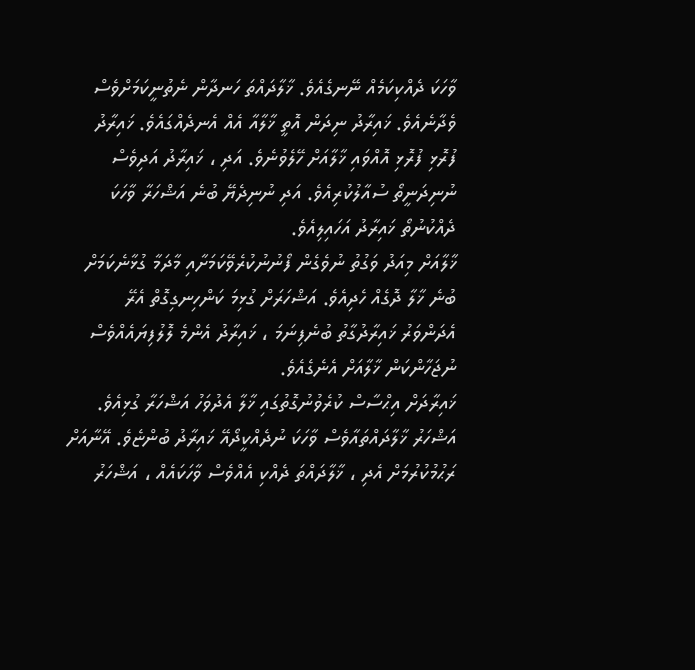ވާހަކަ ދެއްކިކަމެއް ނޭނގެއެވެ. ޚާލާދައްތަ ހަނދާން ނެތުނީކަމަށްވެސް ވެދާނެއެވެ. ޚައިރާދު ނިދަން އޮތީ ޚާލާއާ އެއް އެނދެއްގައެވެ. ޚައިރާދު ފުރޮޅި ފުރޮޅި އޮއްވައި ޚާލާއަށް ހޭލެވުނެވެ. އަދި ، ޚައިރާދު އަދިވެސް ނުނިދަނީތޯ ސުއާލުކުރިއެވެ. އަދި ނުނިދެޔޭ ބުނެ އަޝްހަރާ ވާހަކަ ދެއްކުނުތޯ ޚައިރާދު އަހައިލިއެވެ.
ޚާލާއަށް މިއަދު ވަގުތު ނުވެގެން ފޯނުނުކުރެވޭކަމަށާއި މާދަމާ ގުޅާނެކަމަށް ބުނެ ޚާލާ ދޮގެއް ހެދިއެވެ. އަޝްހަރަށް ގުޅިމަ ކަންހިނގިގޮތް އެރޭ އެދަންވަރު ޚައިރާދުގާތު ބުނެފިނަމަ ، ޚައިރާދު އެންމެ ލޮލުފިޔައެއްވެސް ނުޖަހާންކަން ޚާލާއަށް އެނެގެއެވެ.
ޚައިރާދަށް އިޙްސާސް ކުރެވުނުގޮތުގައި ޚާލާ އެދުވަހު އަޝްހަރާ ގުޅިއެވެ. އަޝްހަރު ޚާލާދައްތައާވެސް ވާހަކަ ނުދެއްކީދޯއޭ ޚައިރާދު ބުންޏެވެ. އޭނާއަށް ރަޙުމުކުރުމަށް އެދި ، ޚާލާދައްތަ ދެއްކި އެއްވެސް ވާހަކައެއް ، އަޝްހަރު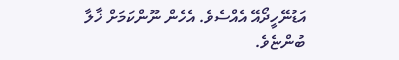އަޑުނޭހީދޯއޭ އެއްސެވެ. އެހެން ނޫންކަމަށް ޚާލާ ބުންޏެވެ.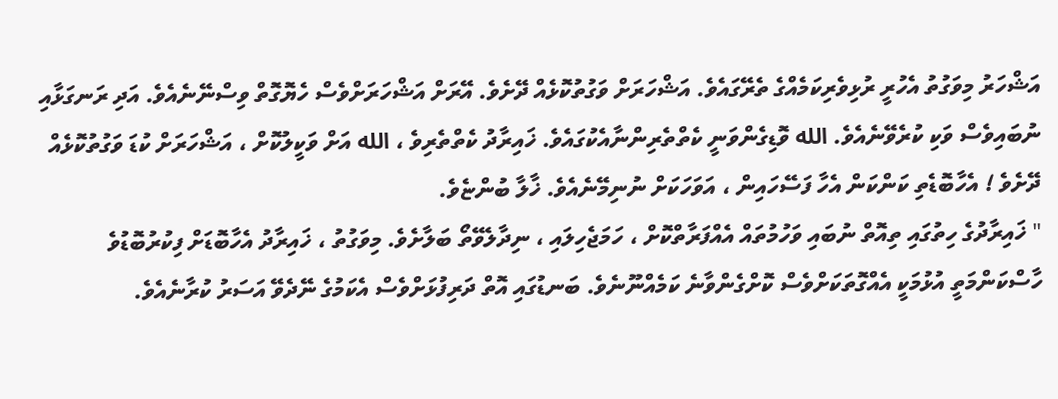އަޝްހަރު މިވަގުތު އެހުރީ ރުޅިވެރިކަމެއްގެ ތެރޭގައެވެ. އަޝްހަރަށް ވަގުތުކޮޅެއް ދޭށެވެ. އޭރަށް އަޝްހަރަށްވެސް ހެޔޮގޮތް ވިސްނޭނެއެވެ. އަދި ރަނގަޅާއި ނުބައިވެސް ވަކި ކުރެވޭނެއެވެ. الله ވޮޑިގެންވަނީ ކެތްތެރިންނާއެކުގައެވެ. ޚައިރާދު ކެތްތެރިވެ ، الله އަށް ވަކީލުކޮށް ، އަޝްހަރަށް ކުޑަ ވަގުތުކޮޅެއް ދޭށެވެ ! އެހާބޮޑެތި ކަންކަން އެހާ ފަސޭހައިން ، އަވަހަކަށް ނުނިމޭނެއެވެ. ޚާލާ ބުންޏެވެ.
" ޚައިރާދުގެ ހިތުގައި ތިއޮތް ނުބައި ވަހުމުތައް އެއްފަރާތްކޮށް ، ހަމަޖެހިލައި ، ނިދާލެވޭތޯ ބަލާށެވެ. މިވަގުތު ، ޚައިރާދު އެހާބޮޑަށް ފިކުރުބޮޑުވެ ހާސްކަންމަތީ އުޅުމަކީ އެއްގޮތަކަށްވެސް ކޮށްގެންވާނެ ކަމެއްނޫނެވެ. ބަނޑުގައި އޮތް ދަރިފުޅަށްވެސް އެކަމުގެ ނޭދެވޭ އަސަރު ކުރާނެއެވެ.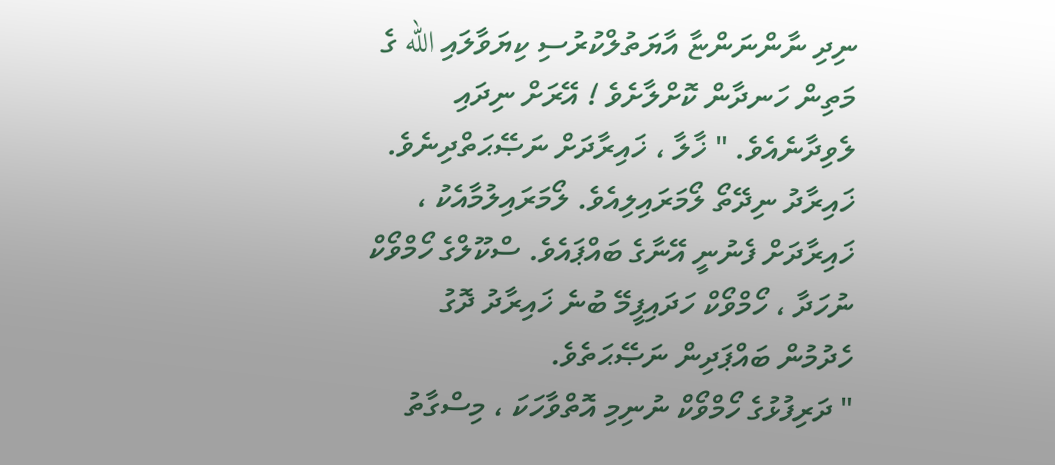ނިދި ނާންނަންޏާ އާޔަތުލްކުރުސި ކިޔަވާލައި الله ގެ މަތިން ހަނދާން ކޮށްލާށެވެ ! އޭރަށް ނިދައި ލެވިދާނެއެވެ. " ޚާލާ ، ޚައިރާދަށް ނަޞޭޙަތްދިނެވެ.
ޚައިރާދު ނިދޭތޯ ލޯމަރައިލިއެވެ. ލޯމަރައިލުމާއެކު ، ޚައިރާދަށް ފެނުނީ އޭނާގެ ބައްޕައެވެ. ސްކޫލްގެ ހޯމްވޯކް ނުހަދާ ، ހޯމްވޯކް ހަދައިފީމޭ ބުނެ ޚައިރާދު ދޮގު ހެދުމުން ބައްޕަދިން ނަޞޭޙަތެވެ.
" ދަރިފުޅުގެ ހޯމްވޯކް ނުނިމި އޮތްވާހަކަ ، މިސްގާތު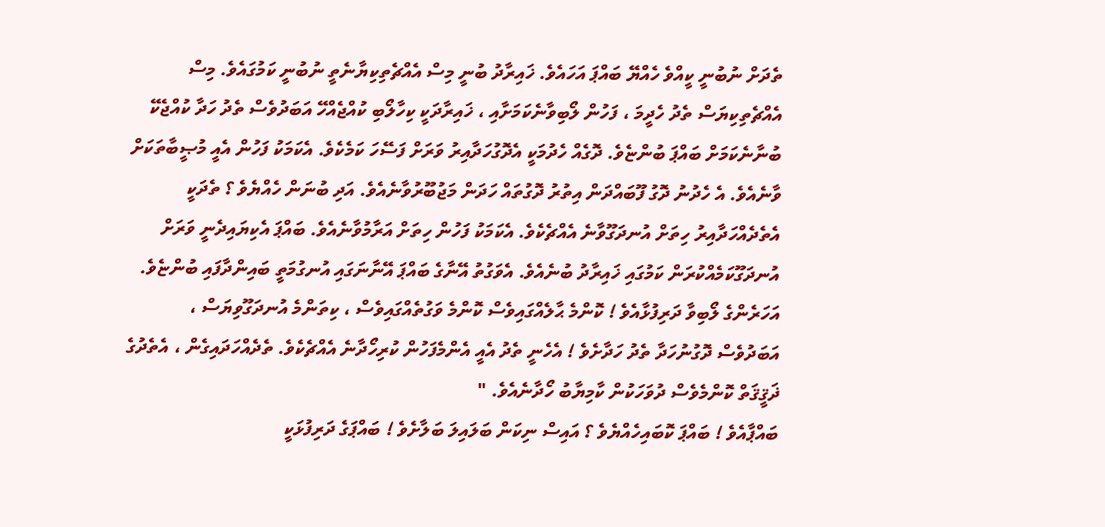ތެދަށް ނުބުނީ ކީއްވެ ހެއްޔޭ ބައްޕަ އަހައެވެ. ޚައިރާދު ބުނީ މިސް އެއްޗެތިކިޔާނެތީ ނުބުނީ ކަމުގައެވެ. މިސް އެއްޗެތިކިޔަސް ތެދު ހެދީމަ ، ފަހުން ލޯބިވާނެކަމަށާއި ، ޚައިރާދަކީ ކިހާލޯބި ކުއްޖެއްހޭ އަބަދުވެސް ތެދު ހަދާ ކުއްޖެކޭ ބުނާނެކަމަށް ބައްޕަ ބުންޏެވެ. ދޮގެއް ހެދުމަކީ އެދޮގުހަދާއިރު ވަރަށް ފަސޭހަ ކަމެކެވެ. އެކަމަކު ފަހުން އެއީ މުޞީބާތަކަށް ވާނެއެވެ. އެ ހެދުނު ދޮގު ފޫބައްދަން އިތުރު ދޮގުތައް ހަދަން މަޖުބޫރުވާނެއެވެ. އަދި ބުނަން ހެއްޔެވެ ؟ ތެދަކީ އެތެދެއްހަދާއިރު ހިތަށް އުނދަގޫވާނެ އެއްޗެކެވެ. އެކަމަކު ފަހުން ހިތަށް އަރާމުވާނެއެވެ. ބައްޕަ އެކިޔައިދެނީ ވަރަށް އުނދަގޫކަމެއްކުރަން ކަމުގައި ޚައިރާދު ބުނެއެވެ. އެވަގުތު އޭނާގެ ބައްޕަ އޭނާނަގައި އުނގުމަތީ ބައިންދާފައި ބުންޏެވެ. އަހަރެންގެ ލޯބިވާ ދަރިފުޅާއެވެ ! ކޮންމެ ޙާލެއްގައިވެސް ކޮންމެ ވަގުތެއްގައިވެސް ، ކިތަންމެ އުނދަގޫވިޔަސް ، އަބަދުވެސް ދޮގުނުހަދާ ތެދު ހަދާށެވެ ! އެހެނީ ތެދު އެއީ އެންމެފަހުން ކުރިހޯދާނެ އެއްޗެކެވެ. ތެދެއްހަދައިގެން ، އެތެދުގެ ޛަޤީޤަތް ކޮންމެވެސް ދުވަހަކުން ކާމިޔާބު ހޯދާނެއެވެ. "
ބައްޕާއެވެ ! ބައްޕަ ކޮބައިހެއްޔެވެ ؟ އައިސް ނިކަން ބަލައިލަ ބަލާށެވެ ! ބައްޕަގެ ދަރިފުޅަކީ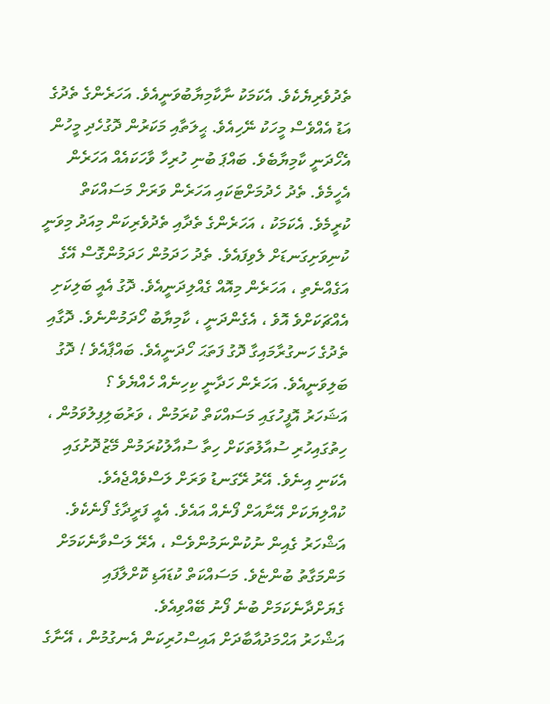ތެދުވެރިޔެކެވެ. އެކަމަކު ނާކާމިޔާބުވަނީއެވެ. އަހަރެންގެ ތެދުގެ އަޑު އެއްވެސް މީހަކު ނޭހިއެވެ. ޙީލަތާއި މަކަރުން ދޮގުހެދި މީހުން އެހޯދަނީ ކާމިޔާބެވެ. ބައްޕަ ބުނި ހުރިހާ ވާހަކައެއް އަހަރެން އެހީމެވެ. ތެދު ހެދުމަށްޓަކައި އަހަރެން ވަރަށް މަސައްކަތް ކުރީމެވެ. އެކަމަކު ، އަހަރެންގެ ތެދާއި ތެދުވެރިކަން މިއަދު މިވަނީ ކުނިވަށިގަނޑަށް ލެވިފައެވެ. ތެދު ހަދަމުން ހަދަމުންގޮސް އޭގެ އަގެއްނެތި ، އަހަރެން މިއޮއް ގެއްލިދަނީއެވެ. ދޮގު އެއީ ބަލިކަށި އެއްޗަކަށްވެ އޮވެ ، އެގެންދަނީ ، ކާމިޔާބު ހޯދަމުންނެވެ. ދޮގާއި ތެދުގެ ހަނގުރާމައިގާ ދޮގު ފަތަޙަ ހޯދަނީއެވެ. ބައްޕާއެވެ ! ދޮގު ބަލިވަނީއެވެ. އަހަރެން ހަދާނީ ކިހިނެއް ހެއްޔެވެ ؟
އަޝަހަރު އޮފީހުގައި މަސައްކަތް ކުރަމުން ، ވަރުބަލިފިލުވަމުން ، ހިތުގައިހުރި ސުއާލުތަކަށް ހިތާ ސުއާލުކުރަމުން މޭޒުދޮށުގައި އެކަނި އިނެވެ. އޭރު ރޭގަނޑު ވަރަށް ލަސްވެއްޖެއެވެ. ކުއްލިޔަކަށް އޭނާއަށް ފޯނެއް އައެވެ. އެއީ ފަރީދާގެ ފޯނެކެވެ. އަޝްހަރު ގެއިން ނުކުންނަމުންވެސް ، އެރޭ ލަސްވާނެކަމަށް މަންމަގާތު ބުންޏެވެ. މަސައްކަތް ކުޑައަޑި ކޮށްލާފައި ގެޔަށްދާނެކަމަށް ބުނެ ފޯނު ބޭއްވިއެވެ.
އަޝްހަރު އަޙްމަދުއާބާދަށް އައިސްހުރިކަން އެނގުމުން ، އޭނާގެ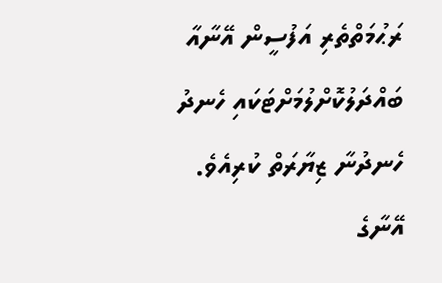ރަޙުމަތްތެރި އަފުސީން އޭނާއާ ބައްދަލުކޮށްލުމަށްޓަކައި ހެނދު ހެނދުނާ ޒިޔާރަތް ކުރިއެވެ.
އޭނާގެ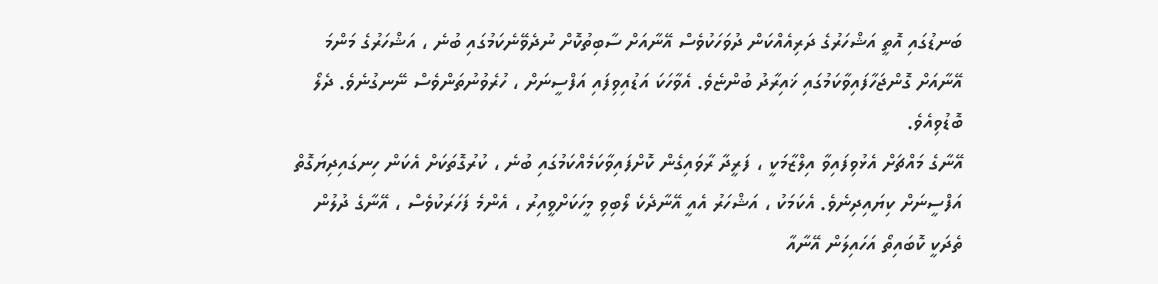ބަނޑުގައި އޮތީ އަޝްހަރުގެ ދަރިއެއްކަން ދުވަހަކުވެސް އޭނާއަށް ސާބިތުކޮށް ނުދެވޭނެކަމުގައި ބުނެ ، އަޝްހަރުގެ މަންމަ އޭނާއަށް ގޮންޖަހާފައިވާކަމުގައި ޚައިރާދު ބުންޏެވެ. އެވާހަކަ އަޑުއިވިފައި އަފްސީނަށް ، ހުރެވުނުތަންވެސް ނޭނގުނެވެ. ދެލޯ ބޮޑުވިއެވެ.
އޭނާގެ މައްޗަށް އެޅުވިފައިވާ އިލްޒާމަކީ ، ފަރީދާ ރާވައިގެން ކޮށްފައިވާކަމެއްކަމުގައި ބުނެ ، ކުރުގޮތަކަށް އެކަން ހިނގައިދިޔަގޮތް އަފްސީނަށް ކިޔައިދިނެވެ. އެކަމަކު ، އަޝްހަރު އެއީ އޭނާދެކެ ލޯބިވި މީހަކަށްވީއިރު ، އެންމެ ފަހަރަކުވެސް ، އޭނާގެ ދުލުން ތެދަކީ ކޮބައިތޯ އަހައިލަން އޭނާއާ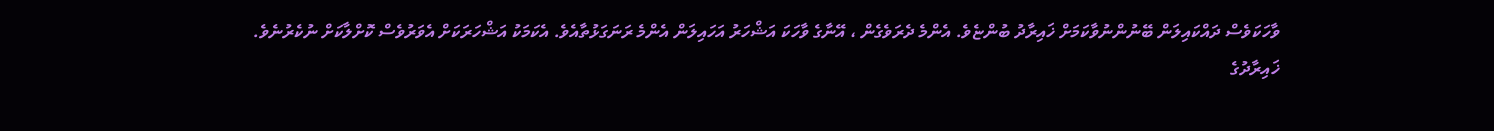ވާހަކަވެސް ދައްކައިލަން ބޭނުންނުވާކަމަށް ޚައިރާދު ބުންޏެވެ. އެންމެ ދެރަވެގެން ، އޭނާގެ ވާހަކަ އަޝްހަރު އަހައިލަން އެންމެ ރަނަގަޅުތާއެވެ. އެކަމަކު އަޝްހަރަކަށް އެވަރުވެސް ކޮށްލާކަށް ނުކެރުނެވެ.
ޚައިރާދުގެ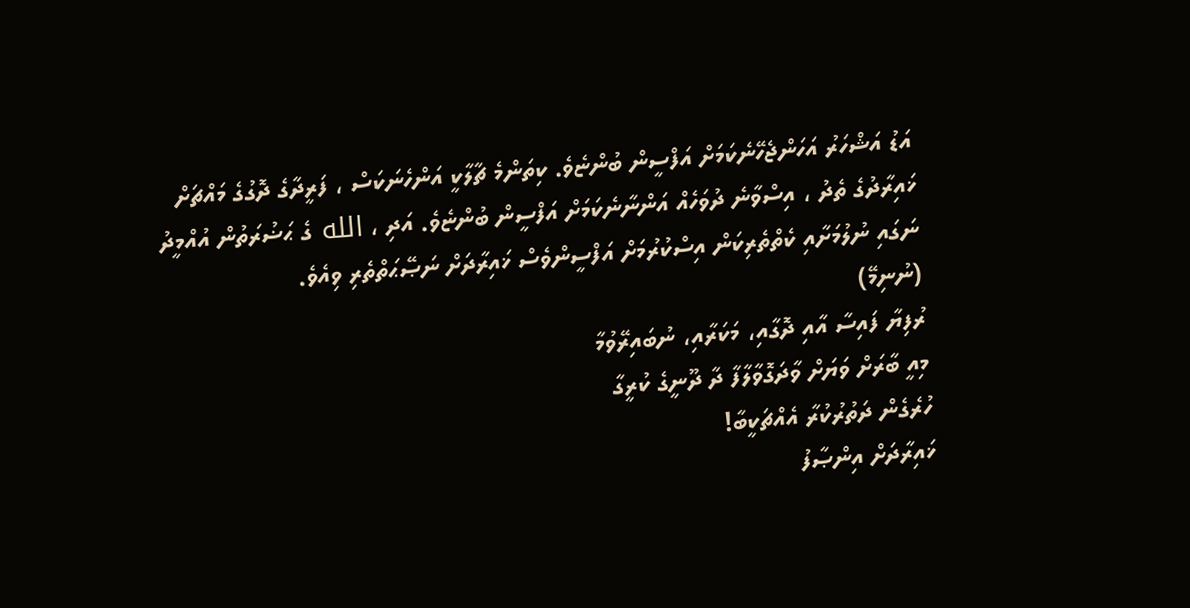އަޑު އަޝްހަރު އަހަންޖެހޭނެކަމަށް އަފްސީން ބުންޏެވެ. ކިތަންމެ ޗާލާކީ އަންހެނަކަސް ، ފަރީދާގެ ދޮގުގެ މައްޗަށް ޚައިރާދުގެ ތެދު ، އިސްވާނެ ދުވަހެއް އަންނާނެކަމަށް އަފްސީން ބުންޏެވެ. އަދި ، الله ގެ ޙަޟުރަތުން އުއްމީދު ނަގައި ނުލުމަށާއި ކެތްތެރިކަން އިސްކުރުމަށް އަފްސީންވެސް ޚައިރާދަށް ނަޞޭޙަތްތެރި ވިއެވެ.
(ނުނިމޭ)
ރުފިޔާ ފައިސާ އާއި ދޮގާއި، މަކަރާއި، ނުބައިރޭވުމާ
މިއީ ބާރަށް ވަޔަށް ވާދަގޮވާލާފާ ދާ ދޫނީގެ ކުރީގާ
ހުރެގެން ދަތުރުކުރާ އެއްޗަކީބާ!
ޚައިރާދަށް އިންޞާފު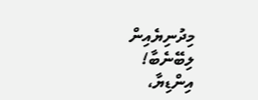މިދުނިޔެއިން ލިބޭނެބާ!
އިންޑިޔާ،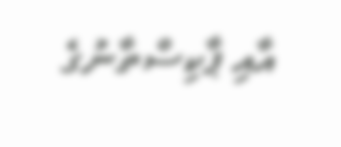އާއި ޕާކިސްތާނުގެ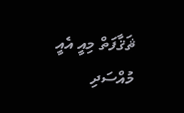ޘަޤާފަތް މިއީ އެއީ
މުއްސަދި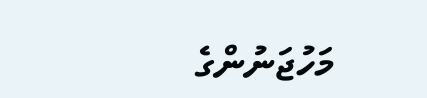މަހުޖަނުންގެ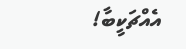އެއްޗަކީބާ!